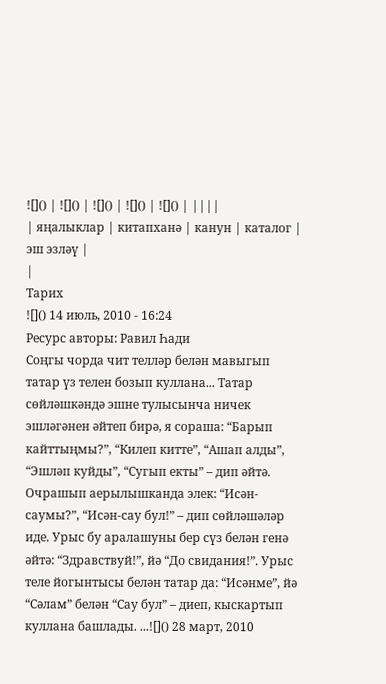![]() | ![]() | ![]() | ![]() | ![]() | ||||
| яңалыклар | китапханә | канун | каталог | эш эзләү |
|
Тарих
![]() 14 июль, 2010 - 16:24
Ресурс авторы: Равил Һади
Соңгы чорда чит телләр белән мавыгып татар үз телен бозып куллана... Татар сөйләшкәндә эшне тулысынча ничек эшләгәнен әйтеп бирә, я сораша: “Барып кайттыңмы?”, “Килеп китте”, “Ашап алды”, “Эшләп куйды”, “Сугып екты” – дип әйтә. Очрашып аерылышканда элек: “Исән-саумы?”, “Исән-сау бул!” – дип сөйләшәләр иде. Урыс бу аралашуны бер сүз белән генә әйтә: “Здравствуй!”, йә “До свидания!”. Урыс теле йогынтысы белән татар да: “Исәнме”, йә “Сәлам” белән “Сау бул” – диеп, кыскартып куллана башлады. ...![]() 28 март, 2010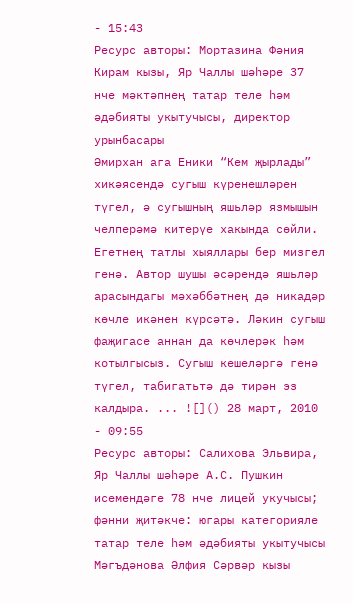- 15:43
Ресурс авторы: Мортазина Фәния Кирам кызы, Яр Чаллы шәһәре 37 нче мәктәпнең татар теле һәм әдәбияты укытучысы, директор урынбасары
Әмирхан ага Еники “Кем җырлады” хикәясендә сугыш күренешләрен түгел, ә сугышның яшьләр язмышын челперәмә китерүе хакында сөйли. Егетнең татлы хыяллары бер мизгел генә. Автор шушы әсәрендә яшьләр арасындагы мәхәббәтнең дә никадәр көчле икәнен күрсәтә. Ләкин сугыш фаҗигасе аннан да көчлерәк һәм котылгысыз. Сугыш кешеләргә генә түгел, табигатьтә дә тирән эз калдыра. ... ![]() 28 март, 2010 - 09:55
Ресурс авторы: Салихова Эльвира, Яр Чаллы шәһәре А.С. Пушкин исемендәге 78 нче лицей укучысы; фәнни җитәкче: югары категорияле татар теле һәм әдәбияты укытучысы Мәгъдәнова Әлфия Сәрвәр кызы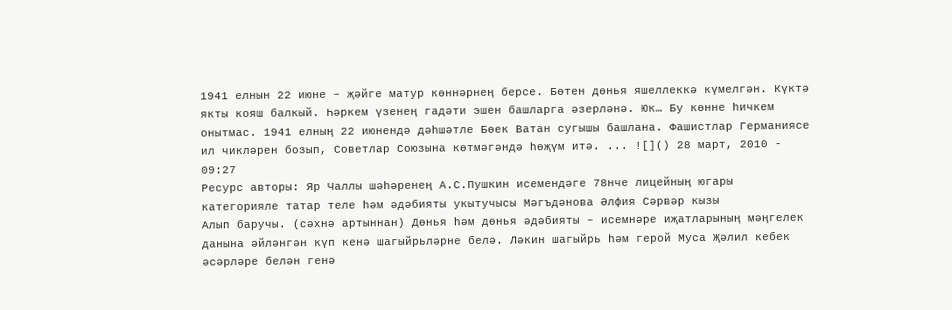1941 елнын 22 июне – җәйге матур көннәрнең берсе. Бөтен дөнья яшеллеккә күмелгән. Күктә якты кояш балкый. Һәркем үзенең гадәти эшен башларга әзерләнә. Юк… Бу көнне һичкем онытмас. 1941 елның 22 июнендә дәһшәтле Бөек Ватан сугышы башлана. Фашистлар Германиясе ил чикләрен бозып, Советлар Союзына көтмәгәндә һөҗүм итә. ... ![]() 28 март, 2010 - 09:27
Ресурс авторы: Яр Чаллы шәһәренең А.С.Пушкин исемендәге 78нче лицейның югары категорияле татар теле һәм әдәбияты укытучысы Мәгъдәнова Әлфия Сәрвәр кызы
Алып баручы. (сәхнә артыннан) Дөнья һәм дөнья әдәбияты – исемнәре иҗатларының мәңгелек данына әйләнгән күп кенә шагыйрьләрне белә. Ләкин шагыйрь һәм герой Муса Җәлил кебек әсәрләре белән генә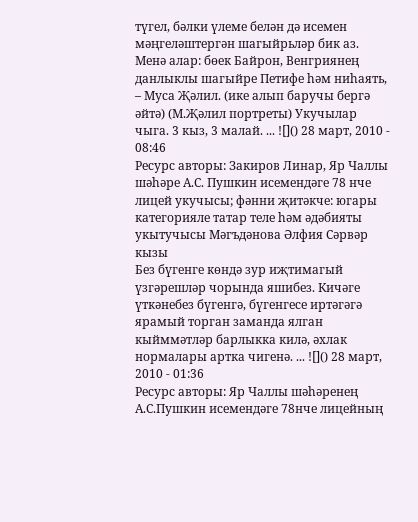түгел, бәлки үлеме белән дә исемен мәңгеләштергән шагыйрьләр бик аз. Менә алар: бөек Байрон, Венгриянең данлыклы шагыйре Петифе һәм ниһаять, – Муса Җәлил. (ике алып баручы бергә әйтә) (М.Җәлил портреты) Укучылар чыга. 3 кыз, 3 малай. ... ![]() 28 март, 2010 - 08:46
Ресурс авторы: Закиров Линар, Яр Чаллы шәһәре А.С. Пушкин исемендәге 78 нче лицей укучысы; фәнни җитәкче: югары категорияле татар теле һәм әдәбияты укытучысы Мәгъдәнова Әлфия Сәрвәр кызы
Без бүгенге көндә зур иҗтимагый үзгәрешләр чорында яшибез. Кичәге үткәнебез бүгенгә, бүгенгесе иртәгәгә ярамый торган заманда ялган кыйммәтләр барлыкка килә, әхлак нормалары артка чигенә. ... ![]() 28 март, 2010 - 01:36
Ресурс авторы: Яр Чаллы шәһәренең А.С.Пушкин исемендәге 78нче лицейның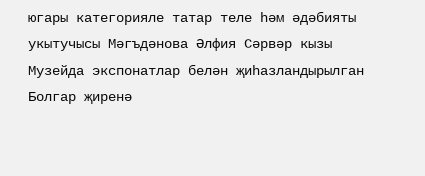югары категорияле татар теле һәм әдәбияты укытучысы Мәгъдәнова Әлфия Сәрвәр кызы
Музейда экспонатлар белән җиһазландырылган Болгар җиренә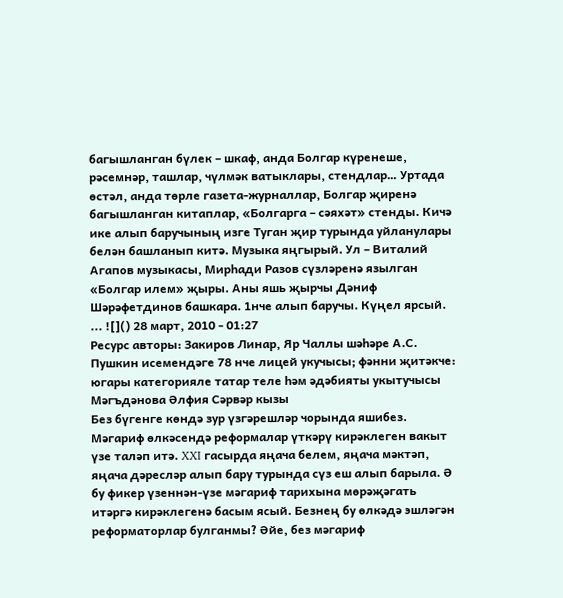багышланган бүлек – шкаф, анда Болгар күренеше, рәсемнәр, ташлар, чүлмәк ватыклары, стендлар… Уртада өстәл, анда төрле газета-журналлар, Болгар җиренә багышланган китаплар, «Болгарга – сәяхәт» стенды. Кичә ике алып баручының изге Туган җир турында уйланулары белән башланып китә. Музыка яңгырый. Ул – Виталий Агапов музыкасы, Мирһади Разов сүзләренә язылган «Болгар илем» җыры. Аны яшь җырчы Дәниф Шәрәфетдинов башкара. 1нче алып баручы. Күңел ярсый. ... ![]() 28 март, 2010 - 01:27
Ресурс авторы: Закиров Линар, Яр Чаллы шәһәре А.С. Пушкин исемендәге 78 нче лицей укучысы; фәнни җитәкче: югары категорияле татар теле һәм әдәбияты укытучысы Мәгъдәнова Әлфия Сәрвәр кызы
Без бүгенге көндә зур үзгәрешләр чорында яшибез. Мәгариф өлкәсендә реформалар үткәрү кирәклеген вакыт үзе таләп итә. XXI гасырда яңача белем, яңача мәктәп, яңача дәресләр алып бару турында сүз еш алып барыла. Ә бу фикер үзеннән-үзе мәгариф тарихына мөрәҗәгать итәргә кирәклегенә басым ясый. Безнең бу өлкәдә эшләгән реформаторлар булганмы? Әйе, без мәгариф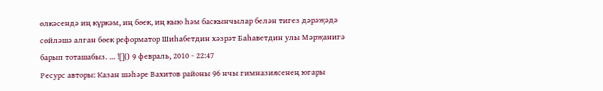өлкәсендә иң күркәм, иң бөек, иң кыю һәм баскынчылар белән тигез дәрәҗәдә сөйләшә алган бөек реформатор Шиһабетдин хәзрәт Баһаветдин улы Мәрҗанигә барып тоташабыз. ... ![]() 9 февраль, 2010 - 22:47
Ресурс авторы: Казан шәһәре Вахитов районы 96 нчы гимназиясенең югары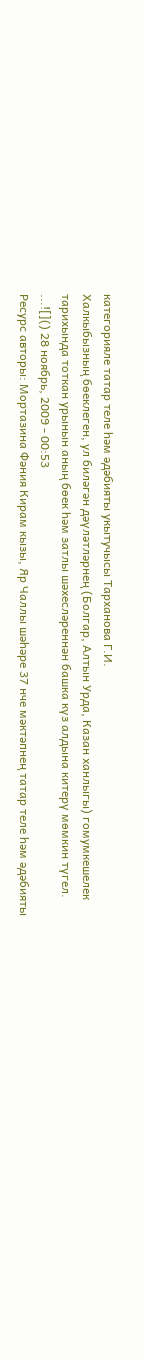категорияле татар теле һәм әдәбияты укытучысы Тарханова Г.И.
Халкыбызның бөеклеген, ул биләгән дәүләтләрнең (Болгар, Алтын Урда, Казан ханлыгы) гомумкешелек тарихында тоткан урынын аның бөек һәм затлы шәхесләреннән башка күз алдына китерү мөмкин түгел. ...![]() 28 ноябрь, 2009 - 00:53
Ресурс авторы: Мортазина Фәния Кирам кызы, Яр Чаллы шәһәре 37 нче мәктәпнең татар теле һәм әдәбияты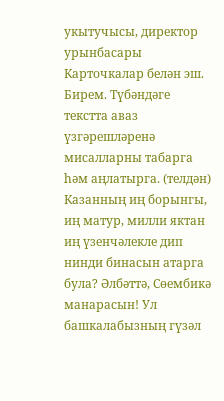укытучысы, директор урынбасары
Карточкалар белән эш. Бирем. Түбәндәге текстта аваз үзгәрешләренә мисалларны табарга һәм аңлатырга. (телдән) Казанның иң борынгы, иң матур, милли яктан иң үзенчәлекле дип нинди бинасын атарга була? Әлбәттә, Сөембикә манарасын! Ул башкалабызның гүзәл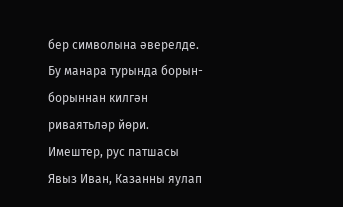бер символына әверелде. Бу манара турында борын-борыннан килгән риваятьләр йөри. Имештер, рус патшасы Явыз Иван, Казанны яулап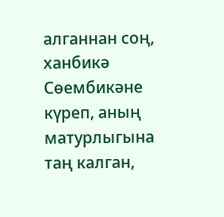алганнан соң, ханбикә Сөембикәне күреп, аның матурлыгына таң калган,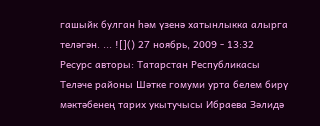гашыйк булган һәм үзенә хатынлыкка алырга теләгән. ... ![]() 27 ноябрь, 2009 - 13:32
Ресурс авторы: Татарстан Республикасы Теләче районы Шәтке гомуми урта белем бирү мәктәбенең тарих укытучысы Ибраева Зәлидә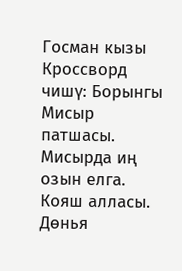Госман кызы
Кроссворд чишү: Борынгы Мисыр патшасы. Мисырда иң озын елга. Кояш алласы. Дөнья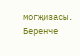могҗизасы. Беренче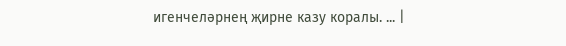игенчеләрнең җирне казу коралы. ... |